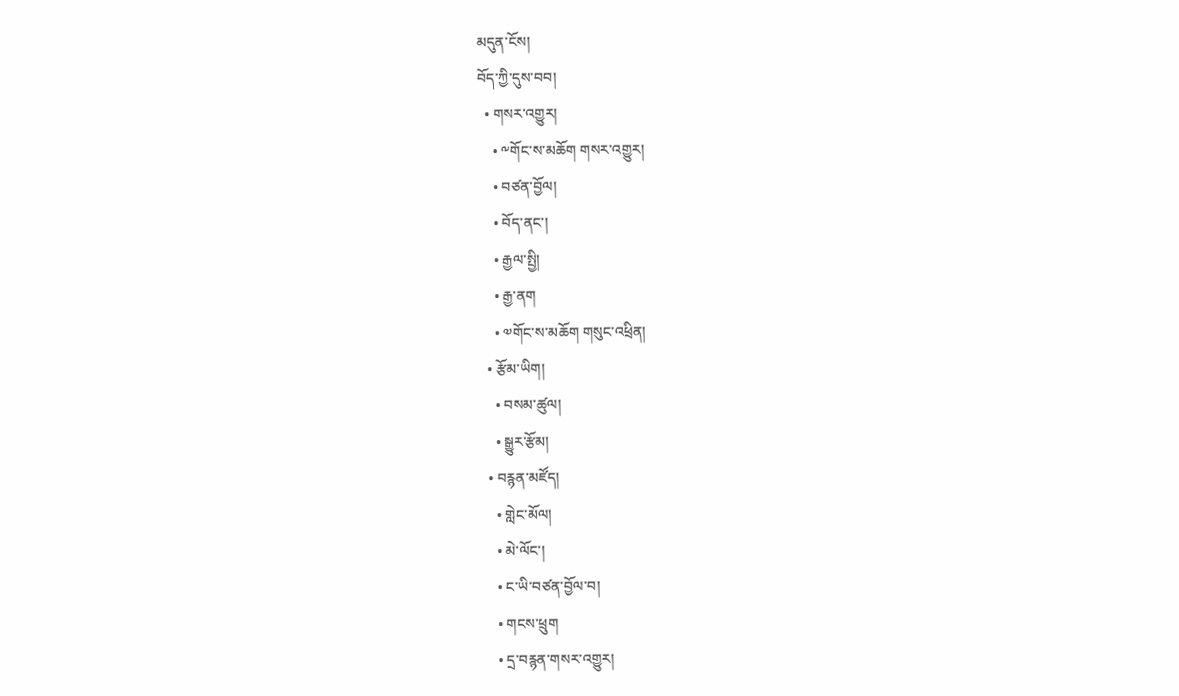མདུན་ངོས།
བོད་ཀྱི་དུས་བབ།
  • གསར་འགྱུར།
    • ༸གོང་ས་མཆོག གསར་འགྱུར།
    • བཙན་བྱོལ།
    • བོད་ནང་།
    • རྒྱལ་སྤྱི།
    • རྒྱ་ནག
    • ༧གོང་ས་མཆོག གསུང་འཕྲིན།
  • རྩོམ་ཡིག།
    • བསམ་ཚུལ།
    • སྒྱུར་རྩོམ།
  • བརྙན་མཛོད།
    • གླེང་མོལ།
    • མེ་ལོང་།
    • ང་ཡི་བཙན་བྱོལ་བ།
    • གངས་ཕྲུག
    • དྲ་བརྙན་གསར་འགྱུར།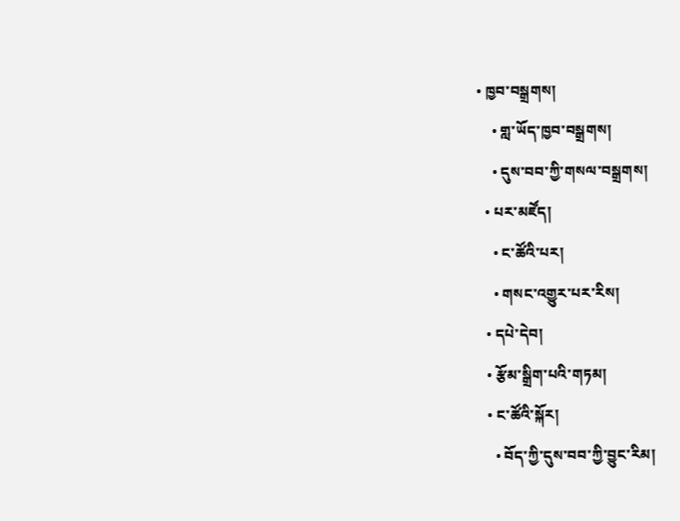• ཁྱབ་བསྒྲགས།
    • གླ་ཡོད་ཁྱབ་བསྒྲགས།
    • དུས་བབ་ཀྱི་གསལ་བསྒྲགས།
  • པར་མཛོད།
    • ང་ཚོའི་པར།
    • གསང་འགྱུར་པར་རིས།
  • དཔེ་དེབ།
  • རྩོམ་སྒྲིག་པའི་གཏམ།
  • ང་ཚོའི་སྐོར།
    • བོད་ཀྱི་དུས་བབ་ཀྱི་བྱུང་རིམ།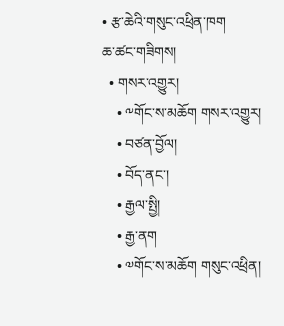• རྩ་ཆེའི་གསུང་འཕྲིན་ཁག
ཆ་ཚང་གཟིགས།
  • གསར་འགྱུར།
    • ༸གོང་ས་མཆོག གསར་འགྱུར།
    • བཙན་བྱོལ།
    • བོད་ནང་།
    • རྒྱལ་སྤྱི།
    • རྒྱ་ནག
    • ༧གོང་ས་མཆོག གསུང་འཕྲིན།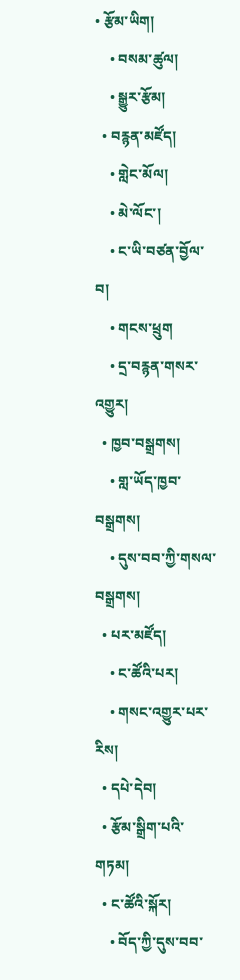• རྩོམ་ཡིག།
    • བསམ་ཚུལ།
    • སྒྱུར་རྩོམ།
  • བརྙན་མཛོད།
    • གླེང་མོལ།
    • མེ་ལོང་།
    • ང་ཡི་བཙན་བྱོལ་བ།
    • གངས་ཕྲུག
    • དྲ་བརྙན་གསར་འགྱུར།
  • ཁྱབ་བསྒྲགས།
    • གླ་ཡོད་ཁྱབ་བསྒྲགས།
    • དུས་བབ་ཀྱི་གསལ་བསྒྲགས།
  • པར་མཛོད།
    • ང་ཚོའི་པར།
    • གསང་འགྱུར་པར་རིས།
  • དཔེ་དེབ།
  • རྩོམ་སྒྲིག་པའི་གཏམ།
  • ང་ཚོའི་སྐོར།
    • བོད་ཀྱི་དུས་བབ་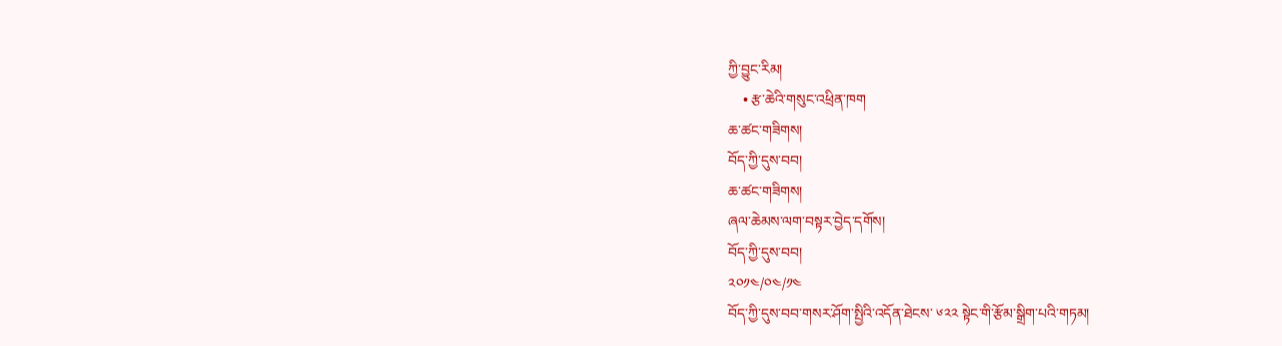ཀྱི་བྱུང་རིམ།
    • རྩ་ཆེའི་གསུང་འཕྲིན་ཁག
ཆ་ཚང་གཟིགས།
བོད་ཀྱི་དུས་བབ།
ཆ་ཚང་གཟིགས།
ཞལ་ཆེམས་ལག་བསྟར་བྱེད་དགོས།
བོད་ཀྱི་དུས་བབ།
༢༠༡༤/༠༤/༡༤
བོད་ཀྱི་དུས་བབ་གསར་ཤོག་སྤྱིའི་འདོན་ཐེངས་ ༦༢༢ སྟེང་གི་རྩོམ་སྒྲིག་པའི་གཏམ།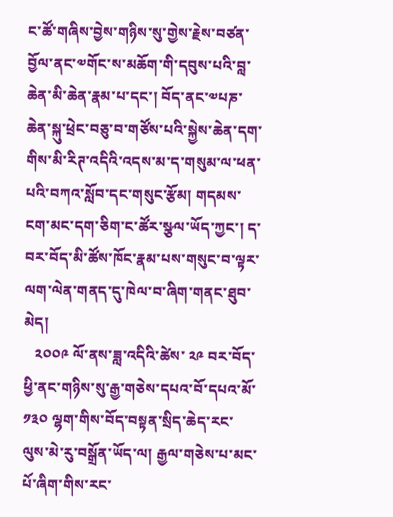ང་ཚོ་གཞིས་བྱེས་གཉིས་སུ་གྱེས་རྗེས་བཙན་བྱོལ་ནང་༧གོང་ས་མཆོག་གི་དབུས་པའི་བླ་ཆེན་མི་ཆེན་རྣམ་པ་དང་། བོད་ནང་༧པཎ་ཆེན་སྐུ་ཕྲེང་བཅུ་བ་གཙོས་པའི་སྐྱེས་ཆེན་དག་གིས་མི་རིཊ་འདིའི་འདས་མ་ད་གསུམ་ལ་ཕན་པའི་བཀའ་སློབ་དང་གསུང་རྩོམ། གདམས་ངག་མང་དག་ཅིག་ང་ཚོར་སྩལ་ཡོད་ཀྱང་། ད་བར་བོད་མི་ཚོས་ཁོང་རྣམ་པས་གསུང་བ་ལྟར་ལག་ལེན་གནད་དུ་ཁེལ་བ་ཞིག་གནང་ཐུབ་མེད།
   ༢༠༠༩ ལོ་ནས་ཟླ་འདིའི་ཚེས་ ༢༩ བར་བོད་ཕྱི་ནང་གཉིས་སུ་རྒྱ་གཅེས་དཔའ་བོ་དཔའ་མོ་ ༡༣༠ ལྷག་གིས་བོད་བསྟན་སྲིད་ཆེད་རང་ལུས་མེ་རུ་བསྒྲོན་ཡོད་ལ། རྒྱལ་གཅེས་པ་མང་པོ་ཞིག་གིས་རང་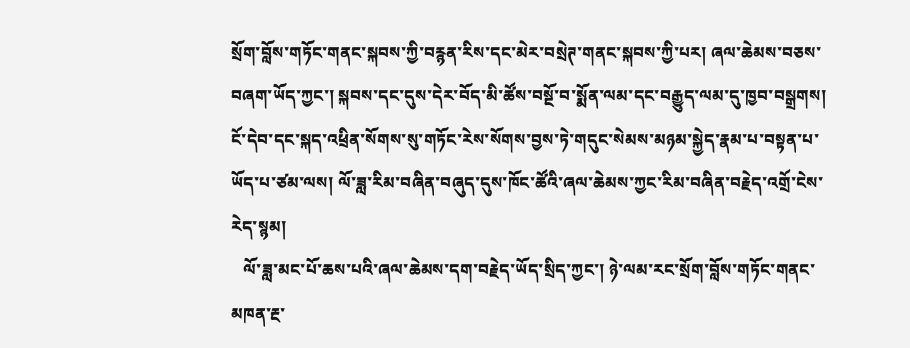སྲོག་བློས་གཏོང་གནང་སྐབས་ཀྱི་བརྙན་རིས་དང་མེར་བསྲེཊ་གནང་སྐབས་ཀྱི་པར། ཞལ་ཆེམས་བཅས་བཞག་ཡོད་ཀྱང་། སྐབས་དང་དུས་དེར་བོད་མི་ཚོས་བསྔོ་བ་སྨོན་ལམ་དང་བརྒྱུད་ལམ་དུ་ཁྱབ་བསྒྲགས། ངོ་དེབ་དང་སྐད་འཕྲིན་སོགས་སུ་གཏོང་རེས་སོགས་བྱས་ཏེ་གདུང་སེམས་མཉམ་སྐྱེད་རྣམ་པ་བསྟན་པ་ཡོད་པ་ཙམ་ལས། ལོ་ཟླ་རིམ་བཞིན་བཞུད་དུས་ཁོང་ཚོའི་ཞལ་ཆེམས་ཀྱང་རིམ་བཞིན་བརྗེད་འགྲོ་ངེས་རེད་སྙམ།
   ལོ་ཟླ་མང་པོ་ཆས་པའི་ཞལ་ཆེམས་དག་བརྗེད་ཡོད་སྲིད་ཀྱང་། ཉེ་ལམ་རང་སྲོག་བློས་གཏོང་གནང་མཁན་རྔ་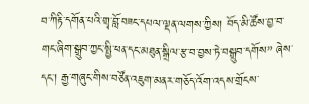བ་ཀིརྟི་དགོན་པའི་གྲྭ་བློ་བཟང་དཔལ་ལྡན་ལགས་ཀྱིས། བོད་མི་ཚོས་བྱ་བ་གང་ཞིག་སྒྲུབ་ཀྱང་སྤྱི་ཕན་དང་མཐུན་སྒྲིལ་རྩ་བ་བྱས་ཏེ་བསྒྲུབ་དགོས” ཞེས་དང་། རྒྱ་གཞུང་གིས་བཙོན་འཇུག་མནར་གཅོད་འོག་འདས་གྲོངས་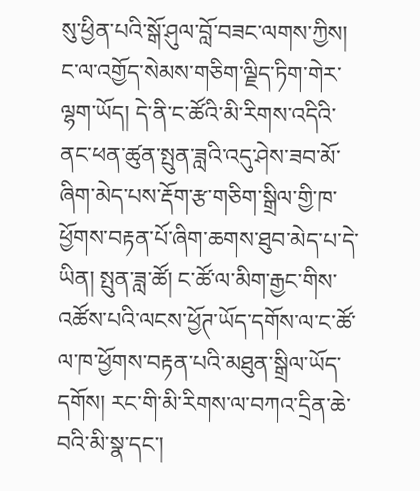སུ་ཕྱིན་པའི་སྒོ་ཤུལ་བློ་བཟང་ལགས་ཀྱིས། ང་ལ་འགྱོད་སེམས་གཅིག་ལྗིད་ཏིག་གེར་ལྷག་ཡོད། དེ་ནི་ང་ཚོའི་མི་རིགས་འདིའི་ནང་ཕན་ཚུན་སྤུན་ཟླའི་འདུ་ཤེས་ཟབ་མོ་ཞིག་མེད་པས་རྡོག་རྩ་གཅིག་སྒྲིལ་གྱི་ཁ་ཕྱོགས་བརྟན་པོ་ཞིག་ཆགས་ཐུབ་མེད་པ་དེ་ཡིན། སྤུན་ཟླ་ཚོ། ང་ཚོ་ལ་མིག་རྒྱང་གིས་འཚོས་པའི་ལངས་ཕྱོཊ་ཡོད་དགོས་ལ་ང་ཚོ་ལ་ཁ་ཕྱོགས་བརྟན་པའི་མཐུན་སྒྲིལ་ཡོད་དགོས། རང་གི་མི་རིགས་ལ་བཀའ་དྲིན་ཆེ་བའི་མི་སྣ་དང་།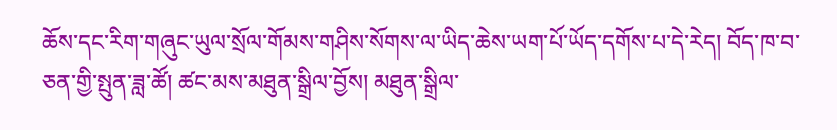ཆོས་དང་རིག་གཞུང་ཡུལ་སྲོལ་གོམས་གཤིས་སོགས་ལ་ཡིད་ཆེས་ཡག་པོ་ཡོད་དགོས་པ་དེ་རེད། བོད་ཁ་བ་ཅན་གྱི་སྤུན་ཟླ་ཚོ། ཚང་མས་མཐུན་སྒྲིལ་བྱོས། མཐུན་སྒྲིལ་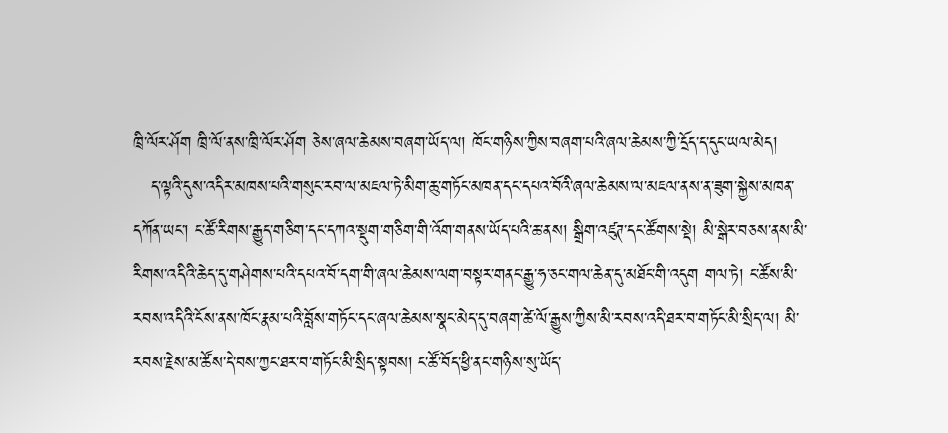ཁྲི་ལོར་ཤོག ཁྲི་ལོ་ནས་ཁྲི་ལོར་ཤོག ཅེས་ཞལ་ཆེམས་བཞག་ཡོད་ལ། ཁོང་གཉིས་ཀྱིས་བཞག་པའི་ཞལ་ཆེམས་ཀྱི་དྲོད་ད་དུང་ཡལ་མེད།
   ད་ལྟའི་དུས་འདིར་མཁས་པའི་གསུང་རབ་ལ་མཇལ་ཏེ་མིག་ཆུ་གཏོང་མཁན་དང་དཔའ་བོའི་ཞལ་ཆེམས་ལ་མཇལ་ནས་ན་ཟུག་སྐྱེས་མཁན་དཀོན་ཡང་། ང་ཚོ་རིགས་རྒྱུད་གཅིག་དང་དཀའ་སྡུག་གཅིག་གི་འོག་གནས་ཡོད་པའི་ཆ་ནས། སྒྲིག་འཛུཊ་དང་ཚོགས་སྡེ། མི་སྒེར་བཅས་ནས་མི་རིགས་འདིའི་ཆེད་དུ་གཤེགས་པའི་དཔའ་བོ་དག་གི་ཞལ་ཆེམས་ལག་བསྟར་གནང་རྒྱུ་ཧ་ཅང་གལ་ཆེན་དུ་མཐོང་གི་འདུག གལ་ཏེ། ང་ཚོས་མི་རབས་འདིའི་ངོས་ནས་ཁོང་རྣམ་པའི་བློས་གཏོང་དང་ཞལ་ཆེམས་སྣང་མེད་དུ་བཞག་ཚེ་ལོ་རྒྱུས་ཀྱིས་མི་རབས་འདི་ཐར་བ་གཏོང་མི་སྲིད་ལ། མི་རབས་རྗེས་མ་ཚོས་དེ་བས་ཀྱང་ཐར་བ་གཏོང་མི་སྲིད་སྟབས། ང་ཚོ་བོད་ཕྱི་ནང་གཉིས་སུ་ཡོད་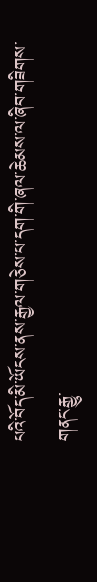པའི་བོད་མི་ཡོངས་ནས་རྒྱལ་གཅེས་པ་དག་གི་ཞལ་ཆེམས་ལ་ཞིབ་གཟིགས་གནང་རྒྱུ་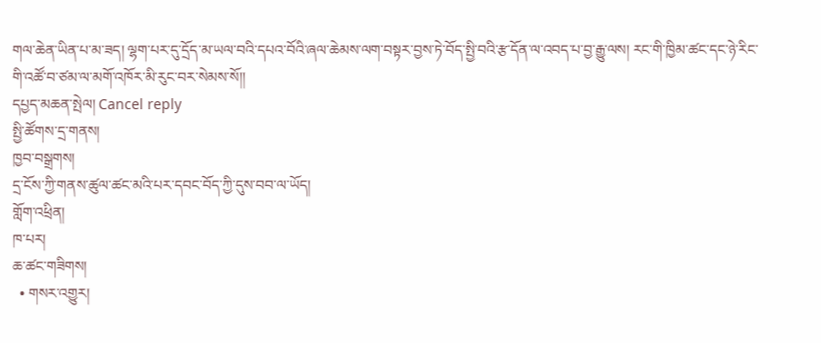གལ་ཆེན་ཡིན་པ་མ་ཟད། ལྷག་པར་དུ་དྲོད་མ་ཡལ་བའི་དཔའ་བོའི་ཞལ་ཆེམས་ལག་བསྟར་བྱས་ཏེ་བོད་སྤྱི་བའི་རྩ་དོན་ལ་འབད་པ་བྱ་རྒྱུ་ལས། རང་གི་ཁྱིམ་ཚང་དང་ཉེ་རིང་གི་འཚོ་བ་ཙམ་ལ་མགོ་འཁོར་མི་རུང་བར་སེམས་སོ།།
དཔྱད་མཆན་སྤེལ། Cancel reply
སྤྱི་ཚོགས་དྲ་གནས།
ཁྱབ་བསྒྲགས།
དྲ་ངོས་ཀྱི་གནས་ཚུལ་ཚང་མའི་པར་དབང་བོད་ཀྱི་དུས་བབ་ལ་ཡོད།
གློག་འཕྲིན།
ཁ་པར།
ཆ་ཚང་གཟིགས།
  • གསར་འགྱུར།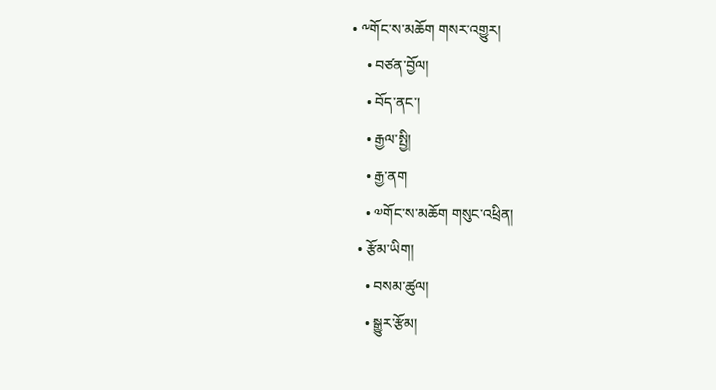• ༸གོང་ས་མཆོག གསར་འགྱུར།
    • བཙན་བྱོལ།
    • བོད་ནང་།
    • རྒྱལ་སྤྱི།
    • རྒྱ་ནག
    • ༧གོང་ས་མཆོག གསུང་འཕྲིན།
  • རྩོམ་ཡིག།
    • བསམ་ཚུལ།
    • སྒྱུར་རྩོམ།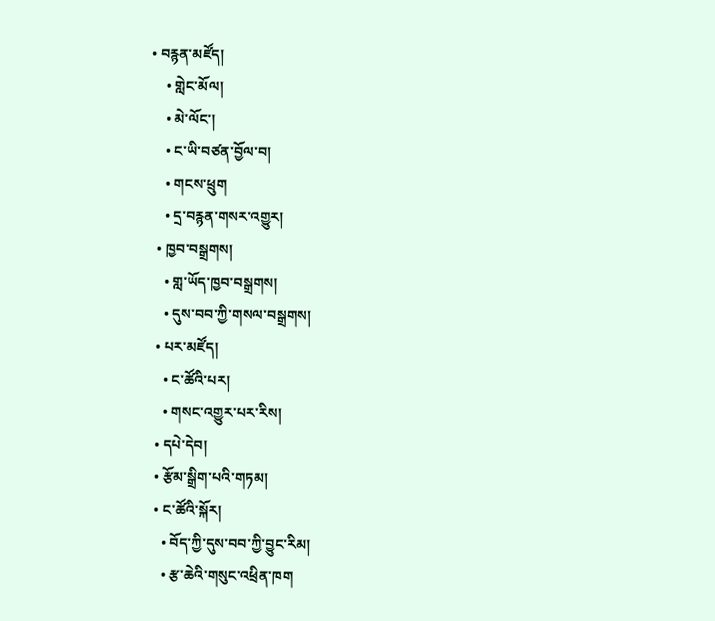• བརྙན་མཛོད།
    • གླེང་མོལ།
    • མེ་ལོང་།
    • ང་ཡི་བཙན་བྱོལ་བ།
    • གངས་ཕྲུག
    • དྲ་བརྙན་གསར་འགྱུར།
  • ཁྱབ་བསྒྲགས།
    • གླ་ཡོད་ཁྱབ་བསྒྲགས།
    • དུས་བབ་ཀྱི་གསལ་བསྒྲགས།
  • པར་མཛོད།
    • ང་ཚོའི་པར།
    • གསང་འགྱུར་པར་རིས།
  • དཔེ་དེབ།
  • རྩོམ་སྒྲིག་པའི་གཏམ།
  • ང་ཚོའི་སྐོར།
    • བོད་ཀྱི་དུས་བབ་ཀྱི་བྱུང་རིམ།
    • རྩ་ཆེའི་གསུང་འཕྲིན་ཁག